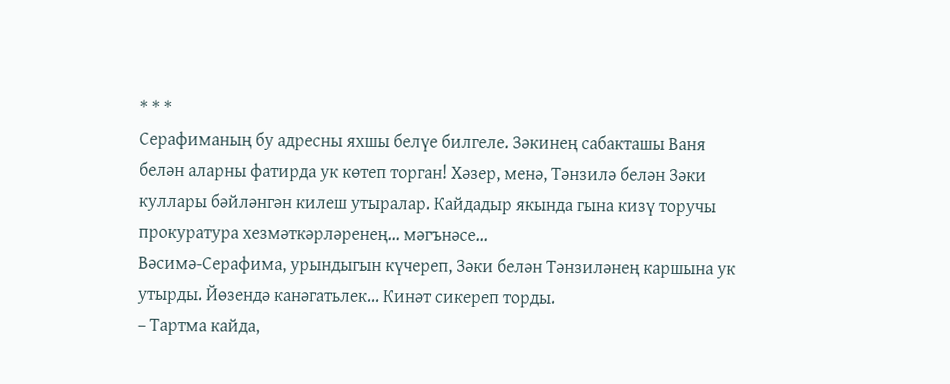* * *
Серафиманың бу адресны яхшы белүе билгеле. Зәкинең сабакташы Ваня белән аларны фатирда ук көтеп торган! Хәзер, менә, Тәнзилә белән Зәки куллары бәйләнгән килеш утыралар. Кайдадыр якында гына кизү торучы прокуратура хезмәткәрләренең... мәгънәсе...
Вәсимә-Серафима, урындыгын күчереп, Зәки белән Тәнзиләнең каршына ук утырды. Йөзендә канәгатьлек... Кинәт сикереп торды.
– Тартма кайда,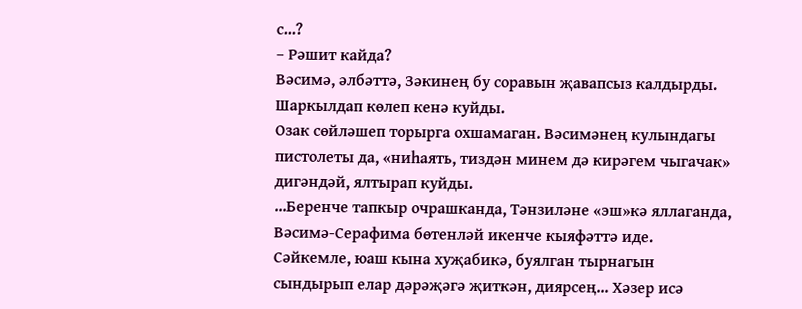с...?
– Рәшит кайда?
Вәсимә, әлбәттә, Зәкинең бу соравын җавапсыз калдырды. Шаркылдап көлеп кенә куйды.
Озак сөйләшеп торырга охшамаган. Вәсимәнең кулындагы пистолеты да, «ниһаять, тиздән минем дә кирәгем чыгачак» дигәндәй, ялтырап куйды.
...Беренче тапкыр очрашканда, Тәнзиләне «эш»кә яллаганда, Вәсимә-Серафима бөтенләй икенче кыяфәттә иде. Сәйкемле, юаш кына хуҗабикә, буялган тырнагын сындырып елар дәрәҗәгә җиткән, диярсең... Хәзер исә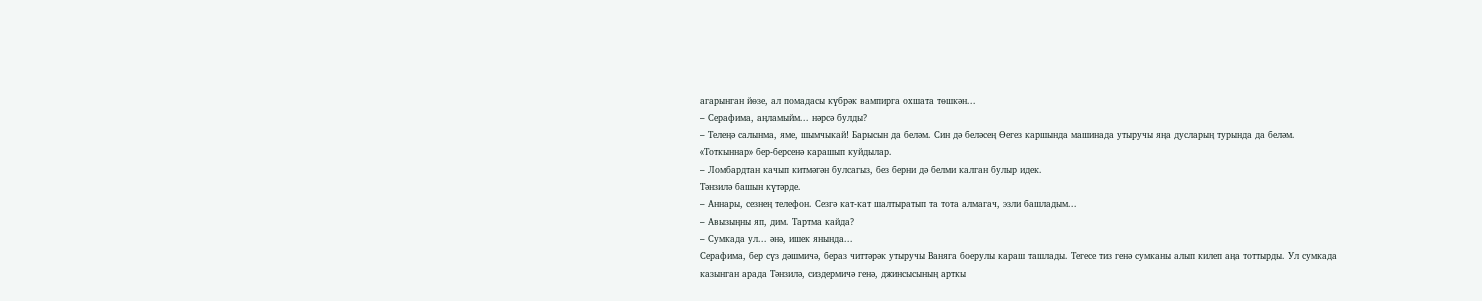агарынган йөзе, ал помадасы күбрәк вампирга охшата төшкән...
– Серафима, аңламыйм... нәрсә булды?
– Телеңә салынма, яме, шымчыкай! Барысын да беләм. Син дә беләсең Өегез каршында машинада утыручы яңа дусларың турында да беләм.
«Тоткыннар» бер-берсенә карашып куйдылар.
– Ломбардтан качып китмәгән булсагыз, без берни дә белми калган булыр идек.
Тәнзилә башын күтәрде.
– Аннары, сезнең телефон. Сезгә кат-кат шалтыратып та тота алмагач, эзли башладым...
– Авызыңны яп, дим. Тартма кайда?
– Сумкада ул... әнә, ишек янында...
Серафима, бер сүз дәшмичә, бераз читтәрәк утыручы Ваняга боерулы караш ташлады. Тегесе тиз генә сумканы алып килеп аңа тоттырды. Ул сумкада казынган арада Тәнзилә, сиздермичә генә, джинсысының арткы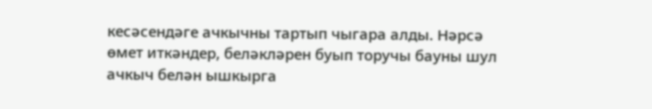кесәсендәге ачкычны тартып чыгара алды. Нәрсә өмет иткәндер, беләкләрен буып торучы бауны шул ачкыч белән ышкырга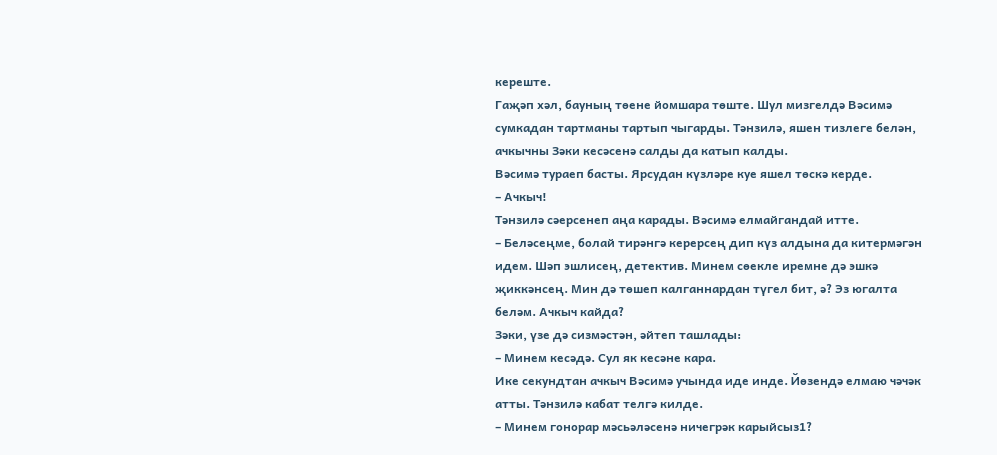кереште.
Гаҗәп хәл, бауның төене йомшара төште. Шул мизгелдә Вәсимә сумкадан тартманы тартып чыгарды. Тәнзилә, яшен тизлеге белән, ачкычны Зәки кесәсенә салды да катып калды.
Вәсимә тураеп басты. Ярсудан күзләре куе яшел төскә керде.
– Ачкыч!
Тәнзилә сәерсенеп аңа карады. Вәсимә елмайгандай итте.
– Беләсеңме, болай тирәнгә керерсең дип күз алдына да китермәгән идем. Шәп эшлисең, детектив. Минем сөекле иремне дә эшкә җиккәнсең. Мин дә төшеп калганнардан түгел бит, ә? Эз югалта беләм. Ачкыч кайда?
Зәки, үзе дә сизмәстән, әйтеп ташлады:
– Минем кесәдә. Сул як кесәне кара.
Ике секундтан ачкыч Вәсимә учында иде инде. Йөзендә елмаю чәчәк атты. Тәнзилә кабат телгә килде.
– Минем гонорар мәсьәләсенә ничегрәк карыйсыз1?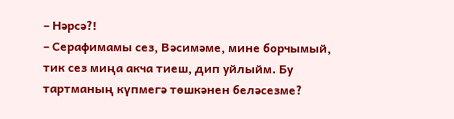– Нәрсә?!
– Серафимамы сез, Вәсимәме, мине борчымый, тик сез миңа акча тиеш, дип уйлыйм. Бу тартманың күпмегә төшкәнен беләсезме?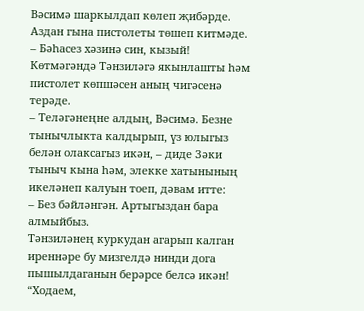Вәсимә шаркылдап көлеп җибәрде. Аздан гына пистолеты төшеп китмәде.
– Бәһасез хәзинә син, кызый!
Көтмәгәндә Тәнзиләгә якынлашты һәм пистолет көпшәсен аның чигәсенә терәде.
– Теләгәнеңне алдың, Вәсимә. Безне тынычлыкта калдырып, үз юлыгыз белән олаксагыз икән, – диде Зәки тыныч кына һәм, элекке хатынының икеләнеп калуын тоеп, дәвам итте:
– Без бәйләнгән. Артыгыздан бара алмыйбыз.
Тәнзиләнең куркудан агарып калган иреннәре бу мизгелдә нинди дога пышылдаганын берәрсе белсә икән!
“Ходаем,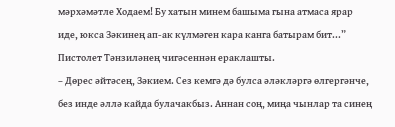мәрхәмәтле Ходаем! Бу хатын минем башыма гына атмаса ярар иде, юкса Зәкинең ап-ак күлмәген кара канга батырам бит...”
Пистолет Тәнзиләнең чигәсеннән ераклашты.
– Дөрес әйтәсең, Зәкием. Сез кемгә дә булса әләкләргә өлгергәнче, без инде әллә кайда булачакбыз. Аннан соң, миңа чынлар та синең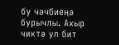бу чәчбиеңә бурычлы. Ахыр чиктә ул бит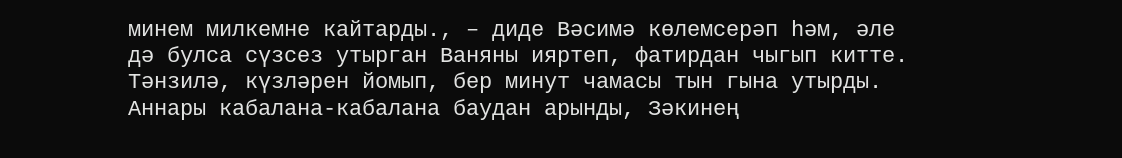минем милкемне кайтарды., – диде Вәсимә көлемсерәп һәм, әле дә булса сүзсез утырган Ваняны ияртеп, фатирдан чыгып китте.
Тәнзилә, күзләрен йомып, бер минут чамасы тын гына утырды. Аннары кабалана-кабалана баудан арынды, Зәкинең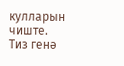кулларын чиште. Тиз генә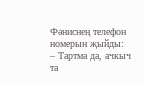Фәниснең телефон номерын җыйды:
– Тартма да, ачкыч та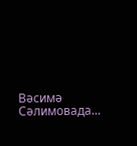Вәсимә Сәлимовада...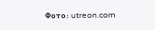Фото: utreon.com